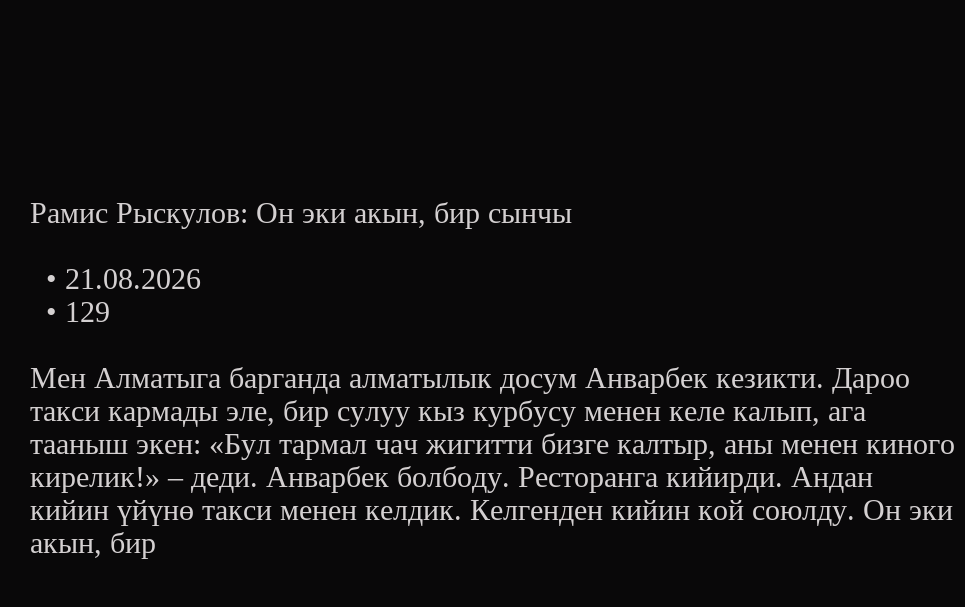Рамис Рыскулов: Он эки акын, бир сынчы

  • 21.08.2026
  • 129

Мен Алматыга барганда алматылык досум Анварбек кезикти. Дароо такси кармады эле, бир сулуу кыз курбусу менен келе калып, ага тааныш экен: «Бул тармал чач жигитти бизге калтыр, аны менен киного кирелик!» – деди. Анварбек болбоду. Ресторанга кийирди. Андан кийин үйүнө такси менен келдик. Келгенден кийин кой союлду. Он эки акын, бир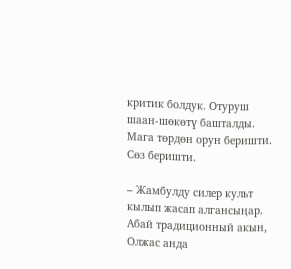критик болдук. Отуруш шаан-шөкөтү башталды. Мага төрдөн орун беришти. Сөз беришти.

– Жамбулду силер культ кылып жасап алгансыңар. Абай традиционный акын, Олжас анда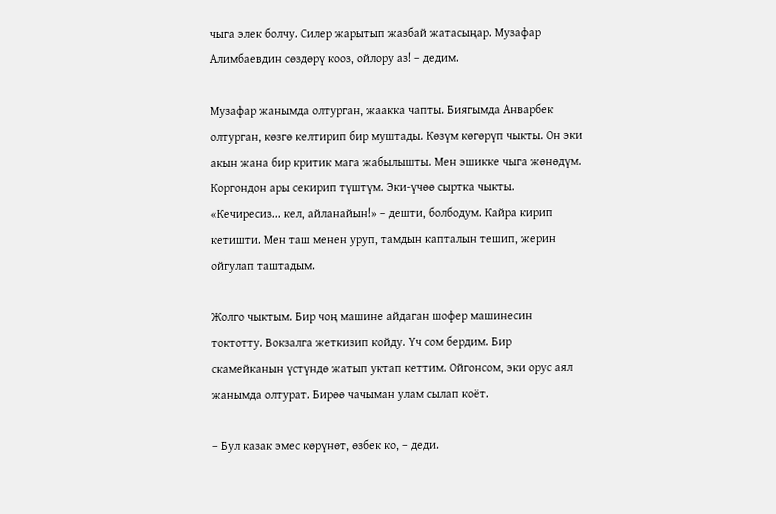чыга элек болчу. Силер жарытып жазбай жатасыңар. Музафар Алимбаевдин сөздөрү кооз, ойлору аз! – дедим.

Музафар жанымда олтурган, жаакка чапты. Биягымда Анварбек олтурган, көзгө келтирип бир муштады. Көзүм көгөрүп чыкты. Он эки акын жана бир критик мага жабылышты. Мен эшикке чыга жөнөдүм. Коргондон ары секирип түштүм. Эки-үчөө сыртка чыкты. «Кечиресиз... кел, айланайын!» – дешти, болбодум. Кайра кирип кетишти. Мен таш менен уруп, тамдын капталын тешип, жерин ойгулап таштадым.

Жолго чыктым. Бир чоң машине айдаган шофер машинесин токтотту. Вокзалга жеткизип койду. Үч сом бердим. Бир скамейканын үстүндө жатып уктап кеттим. Ойгонсом, эки орус аял жанымда олтурат. Бирөө чачыман улам сылап коёт.

– Бул казак эмес көрүнөт, өзбек ко, – деди.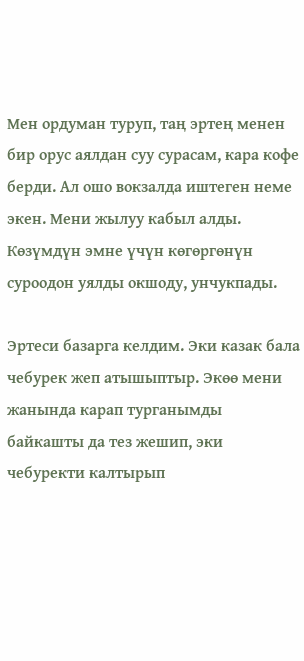Мен ордуман туруп, таң эртең менен бир орус аялдан суу сурасам, кара кофе берди. Ал ошо вокзалда иштеген неме экен. Мени жылуу кабыл алды. Көзүмдүн эмне үчүн көгөргөнүн суроодон уялды окшоду, унчукпады.

Эртеси базарга келдим. Эки казак бала чебурек жеп атышыптыр. Экөө мени жанында карап турганымды байкашты да тез жешип, эки чебуректи калтырып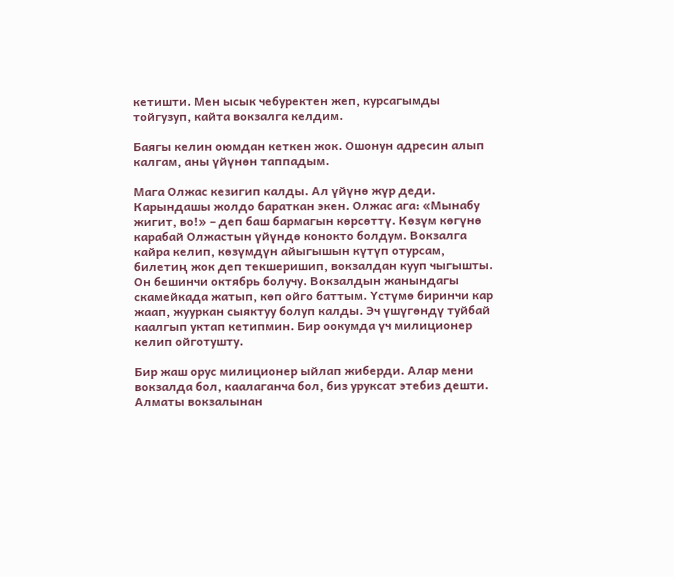кетишти. Мен ысык чебуректен жеп, курсагымды тойгузуп, кайта вокзалга келдим.

Баягы келин оюмдан кеткен жок. Ошонун адресин алып калгам, аны үйүнөн таппадым.

Мага Олжас кезигип калды. Ал үйүнө жүр деди. Карындашы жолдо бараткан экен. Олжас ага: «Мынабу жигит, во!» – деп баш бармагын көрсөттү. Көзүм көгүнө карабай Олжастын үйүндө конокто болдум. Вокзалга кайра келип, көзүмдүн айыгышын күтүп отурсам, билетиң жок деп текшеришип, вокзалдан кууп чыгышты. Он бешинчи октябрь болучу. Вокзалдын жанындагы скамейкада жатып, көп ойго баттым. Үстүмө биринчи кар жаап, жууркан сыяктуу болуп калды. Эч үшүгөндү туйбай каалгып уктап кетипмин. Бир оокумда үч милиционер келип ойготушту.

Бир жаш орус милиционер ыйлап жиберди. Алар мени вокзалда бол, каалаганча бол, биз уруксат этебиз дешти. Алматы вокзалынан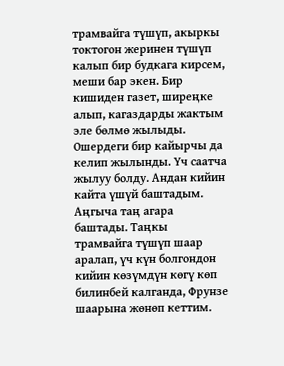трамвайга түшүп, акыркы токтогон жеринен түшүп калып бир будкага кирсем, меши бар экен. Бир кишиден газет, ширеңке алып, кагаздарды жактым эле бөлмө жылыды. Ошердеги бир кайырчы да келип жылынды. Үч саатча жылуу болду. Андан кийин кайта үшүй баштадым. Аңгыча таң агара баштады. Таңкы трамвайга түшүп шаар аралап, үч күн болгондон кийин көзүмдүн көгү көп билинбей калганда, Фрунзе шаарына жөнөп кеттим.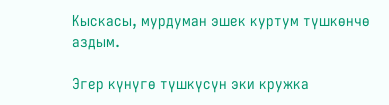Кыскасы, мурдуман эшек куртум түшкөнчө аздым.

Эгер күнүгө түшкүсүн эки кружка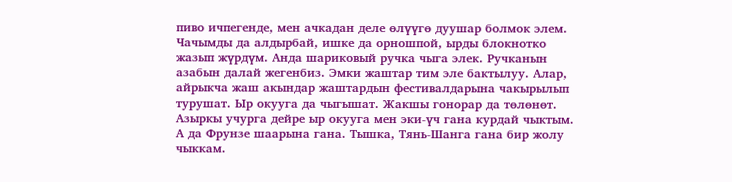пиво ичпегенде, мен ачкадан деле өлүүгө дуушар болмок элем. Чачымды да алдырбай, ишке да орношпой, ырды блокнотко жазып жүрдүм. Анда шариковый ручка чыга элек. Ручканын азабын далай жегенбиз. Эмки жаштар тим эле бактылуу. Алар, айрыкча жаш акындар жаштардын фестивалдарына чакырылып турушат. Ыр окууга да чыгышат. Жакшы гонорар да төлөнөт. Азыркы учурга дейре ыр окууга мен эки-үч гана курдай чыктым. А да Фрунзе шаарына гана. Тышка, Тянь-Шанга гана бир жолу чыккам.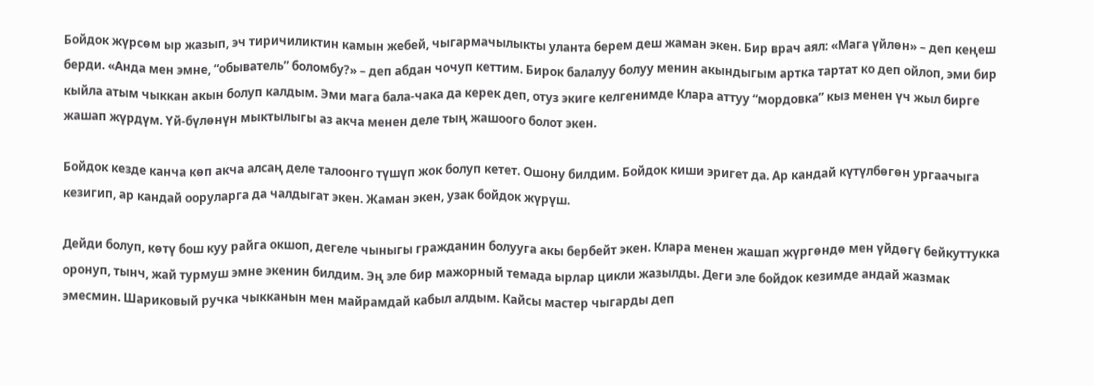Бойдок жүрсөм ыр жазып, эч тиричиликтин камын жебей, чыгармачылыкты уланта берем деш жаман экен. Бир врач аял: «Мага үйлөн» – деп кеңеш берди. «Анда мен эмне, “обыватель” боломбу?» – деп абдан чочуп кеттим. Бирок балалуу болуу менин акындыгым артка тартат ко деп ойлоп, эми бир кыйла атым чыккан акын болуп калдым. Эми мага бала-чака да керек деп, отуз экиге келгенимде Клара аттуу “мордовка” кыз менен үч жыл бирге жашап жүрдүм. Үй-бүлөнүн мыктылыгы аз акча менен деле тың жашоого болот экен.

Бойдок кезде канча көп акча алсаң деле талоонго түшүп жок болуп кетет. Ошону билдим. Бойдок киши эригет да. Ар кандай күтүлбөгөн ургаачыга кезигип, ар кандай ооруларга да чалдыгат экен. Жаман экен, узак бойдок жүрүш.

Дейди болуп, көтү бош куу райга окшоп, дегеле чыныгы гражданин болууга акы бербейт экен. Клара менен жашап жүргөндө мен үйдөгү бейкуттукка оронуп, тынч, жай турмуш эмне экенин билдим. Эң эле бир мажорный темада ырлар цикли жазылды. Деги эле бойдок кезимде андай жазмак эмесмин. Шариковый ручка чыкканын мен майрамдай кабыл алдым. Кайсы мастер чыгарды деп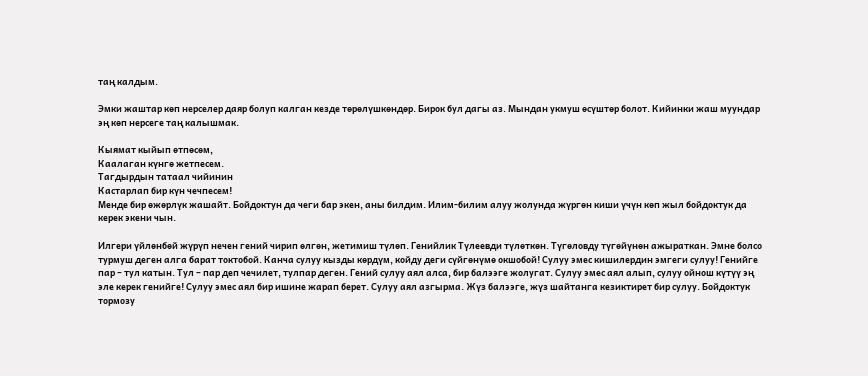таң калдым.

Эмки жаштар көп нерселер даяр болуп калган кезде төрөлүшкөндөр. Бирок бул дагы аз. Мындан укмуш өсүштөр болот. Кийинки жаш муундар эң көп нерсеге таң калышмак.

Кыямат кыйып өтпөсөм,
Каалаган күнгө жетпесем.
Тагдырдын татаал чийинин
Кастарлап бир күн чечпесем!
Менде бир өжөрлүк жашайт. Бойдоктун да чеги бар экен, аны билдим. Илим-билим алуу жолунда жүргөн киши үчүн көп жыл бойдоктук да керек экени чын.

Илгери үйлөнбөй жүрүп нечен гений чирип өлгөн, жетимиш түлөп. Генийлик Түлеевди түлөткөн. Түгөловду түгөйүнөн ажыраткан. Эмне болсо турмуш деген алга барат токтобой. Канча сулуу кызды көрдүм, койду деги сүйгөнүмө окшобой! Сулуу эмес кишилердин эмгеги сулуу! Генийге пар – тул катын. Тул – пар деп чечилет, тулпар деген. Гений сулуу аял алса, бир балээге жолугат. Сулуу эмес аял алып, сулуу ойнош күтүү эң эле керек генийге! Сулуу эмес аял бир ишине жарап берет. Сулуу аял азгырма. Жүз балээге, жүз шайтанга кезиктирет бир сулуу. Бойдоктук тормозу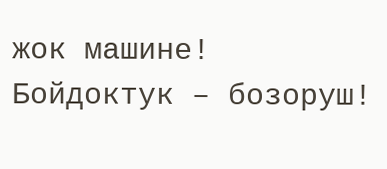жок машине! Бойдоктук – бозоруш!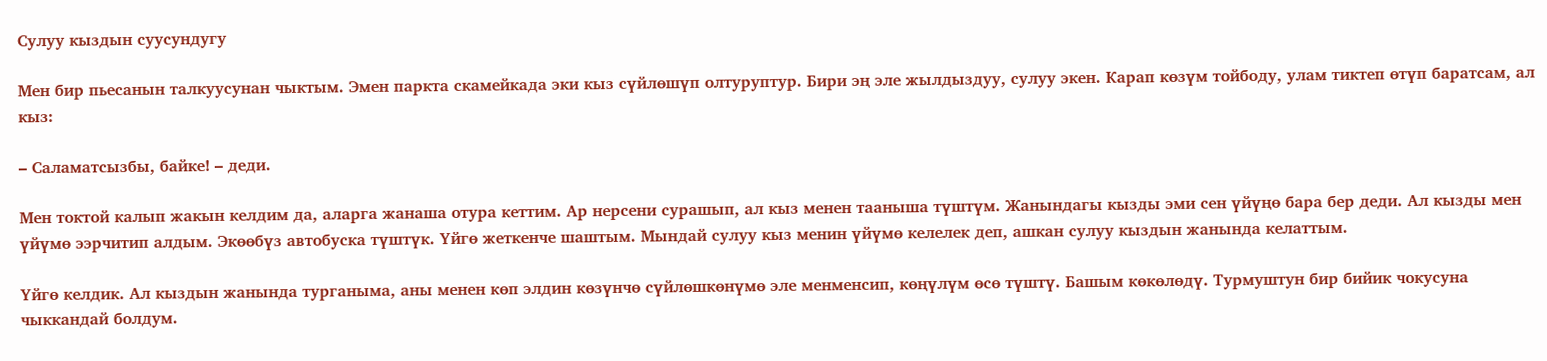Сулуу кыздын суусундугу

Мен бир пьесанын талкуусунан чыктым. Эмен паркта скамейкада эки кыз сүйлөшүп олтуруптур. Бири эң эле жылдыздуу, сулуу экен. Карап көзүм тойбоду, улам тиктеп өтүп баратсам, ал кыз:

– Саламатсызбы, байке! – деди.

Мен токтой калып жакын келдим да, аларга жанаша отура кеттим. Ар нерсени сурашып, ал кыз менен тааныша түштүм. Жанындагы кызды эми сен үйүңө бара бер деди. Ал кызды мен үйүмө ээрчитип алдым. Экөөбүз автобуска түштүк. Үйгө жеткенче шаштым. Мындай сулуу кыз менин үйүмө келелек деп, ашкан сулуу кыздын жанында келаттым.

Үйгө келдик. Ал кыздын жанында турганыма, аны менен көп элдин көзүнчө сүйлөшкөнүмө эле менменсип, көңүлүм өсө түштү. Башым көкөлөдү. Турмуштун бир бийик чокусуна чыккандай болдум.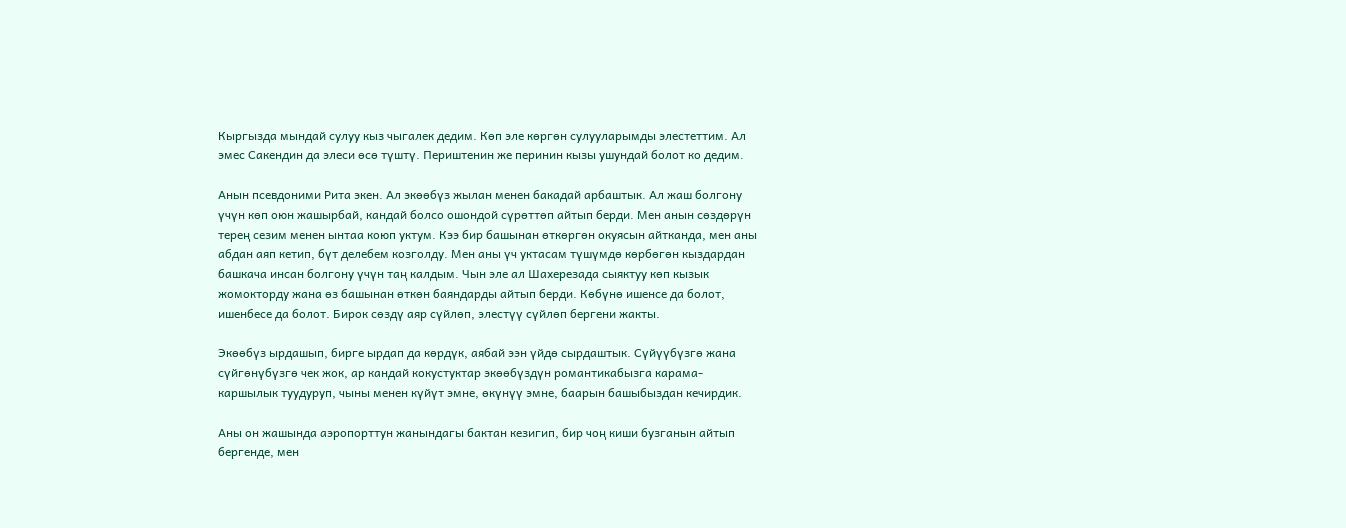Кыргызда мындай сулуу кыз чыгалек дедим. Көп эле көргөн сулууларымды элестеттим. Ал эмес Сакендин да элеси өсө түштү. Периштенин же перинин кызы ушундай болот ко дедим.

Анын псевдоними Рита экен. Ал экөөбүз жылан менен бакадай арбаштык. Ал жаш болгону үчүн көп оюн жашырбай, кандай болсо ошондой сүрөттөп айтып берди. Мен анын сөздөрүн терең сезим менен ынтаа коюп уктум. Кээ бир башынан өткөргөн окуясын айтканда, мен аны абдан аяп кетип, бүт делебем козголду. Мен аны үч уктасам түшүмдө көрбөгөн кыздардан башкача инсан болгону үчүн таң калдым. Чын эле ал Шахерезада сыяктуу көп кызык жомокторду жана өз башынан өткөн баяндарды айтып берди. Көбүнө ишенсе да болот, ишенбесе да болот. Бирок сөздү аяр сүйлөп, элестүү сүйлөп бергени жакты.

Экөөбүз ырдашып, бирге ырдап да көрдүк, аябай ээн үйдө сырдаштык. Сүйүүбүзгө жана сүйгөнүбүзгө чек жок, ар кандай кокустуктар экөөбүздүн романтикабызга карама-каршылык туудуруп, чыны менен күйүт эмне, өкүнүү эмне, баарын башыбыздан кечирдик.

Аны он жашында аэропорттун жанындагы бактан кезигип, бир чоң киши бузганын айтып бергенде, мен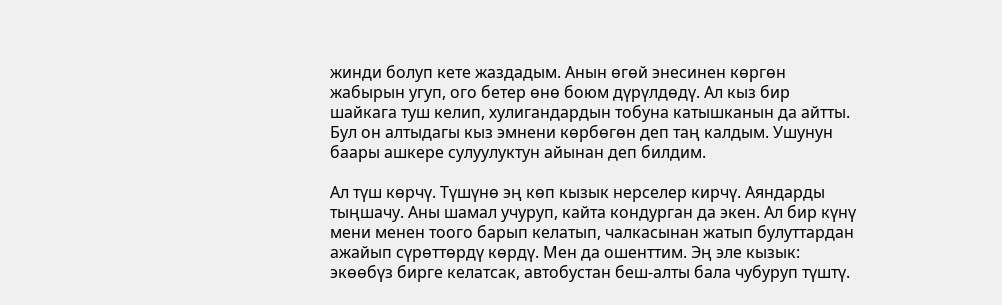жинди болуп кете жаздадым. Анын өгөй энесинен көргөн жабырын угуп, ого бетер өнө боюм дүрүлдөдү. Ал кыз бир шайкага туш келип, хулигандардын тобуна катышканын да айтты. Бул он алтыдагы кыз эмнени көрбөгөн деп таң калдым. Ушунун баары ашкере сулуулуктун айынан деп билдим.

Ал түш көрчү. Түшүнө эң көп кызык нерселер кирчү. Аяндарды тыңшачу. Аны шамал учуруп, кайта кондурган да экен. Ал бир күнү мени менен тоого барып келатып, чалкасынан жатып булуттардан ажайып сүрөттөрдү көрдү. Мен да ошенттим. Эң эле кызык: экөөбүз бирге келатсак, автобустан беш-алты бала чубуруп түштү.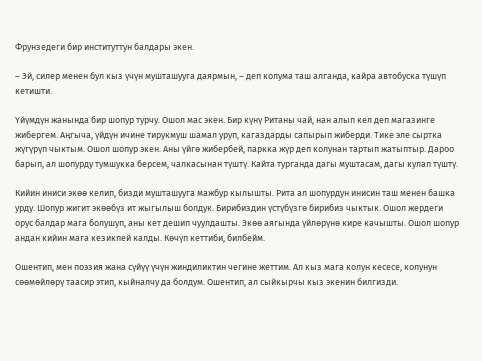Фрунзедеги бир институттун балдары экен.

– Эй, силер менен бул кыз үчүн мушташууга даярмын, – деп колума таш алганда, кайра автобуска түшүп кетишти.

Үйүмдүн жанында бир шопур турчу. Ошол мас экен. Бир күнү Ританы чай, нан алып кел деп магазинге жибергем. Аңгыча, үйдүн ичине тирукмуш шамал уруп, кагаздарды сапырып жиберди. Тике эле сыртка жүгүрүп чыктым. Ошол шопур экен. Аны үйгө жибербей, паркка жүр деп колунан тартып жатыптыр. Дароо барып, ал шопурду тумшукка берсем, чалкасынан түштү. Кайта турганда дагы муштасам, дагы кулап түштү.

Кийин иниси экөө келип, бизди мушташууга мажбур кылышты. Рита ал шопурдун инисин таш менен башка урду. Шопур жигит экөөбүз ит жыгылыш болдук. Бирибиздин үстүбүзгө бирибиз чыктык. Ошол жердеги орус балдар мага болушуп, аны кет дешип чуулдашты. Экөө аягында үйлөрүнө кире качышты. Ошол шопур андан кийин мага кезикпей калды. Көчүп кеттиби, билбейм.

Ошентип, мен поэзия жана сүйүү үчүн жиндиликтин чегине жеттим. Ал кыз мага колун кесесе, колунун сөөмөйлөрү таасир этип, кыйналчу да болдум. Ошентип, ал сыйкырчы кыз экенин билгизди.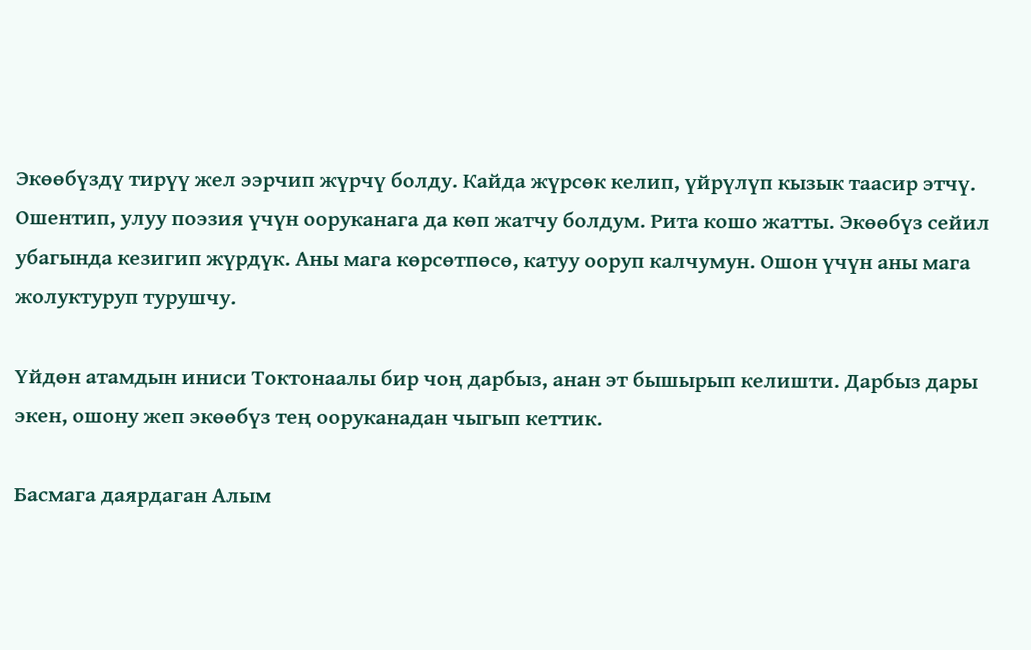Экөөбүздү тирүү жел ээрчип жүрчү болду. Кайда жүрсөк келип, үйрүлүп кызык таасир этчү. Ошентип, улуу поэзия үчүн ооруканага да көп жатчу болдум. Рита кошо жатты. Экөөбүз сейил убагында кезигип жүрдүк. Аны мага көрсөтпөсө, катуу ооруп калчумун. Ошон үчүн аны мага жолуктуруп турушчу.

Үйдөн атамдын иниси Токтонаалы бир чоң дарбыз, анан эт бышырып келишти. Дарбыз дары экен, ошону жеп экөөбүз тең ооруканадан чыгып кеттик.

Басмага даярдаган Алым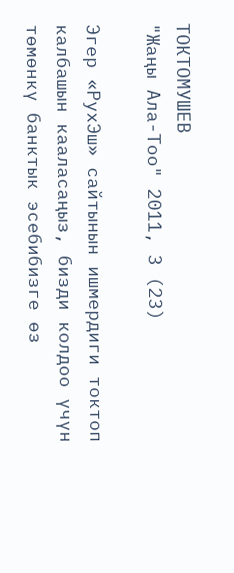ТОКТОМУШЕВ
"Жаңы Ала-Тоо" 2011, 3 (23)

Эгер «РухЭш» сайтынын ишмердиги токтоп калбашын кааласаңыз, бизди колдоо үчүн төмөнкү банктык эсебибизге өз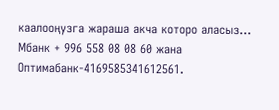каалооңузга жараша акча которо аласыз... Мбанк + 996 558 08 08 60 жана Оптимабанк-4169585341612561.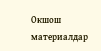Окшош материалдар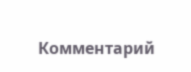Комментарий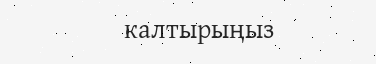калтырыңыз